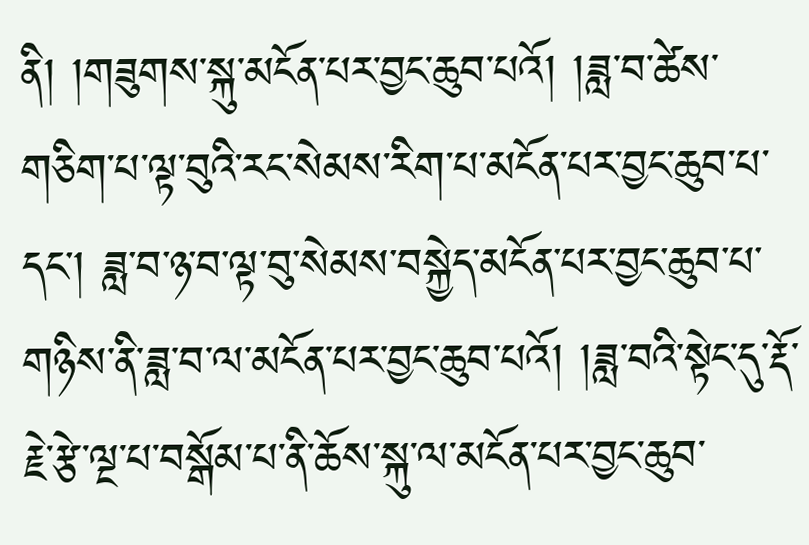ནི། །གཟུགས་སྐུ་མངོན་པར་བྱང་ཆུབ་པའོ། །ཟླ་བ་ཚེས་གཅིག་པ་ལྟ་བུའི་རང་སེམས་རིག་པ་མངོན་པར་བྱང་ཆུབ་པ་དང་། ཟླ་བ་ཉ་བ་ལྟ་བུ་སེམས་བསྐྱེད་མངོན་པར་བྱང་ཆུབ་པ་གཉིས་ནི་ཟླ་བ་ལ་མངོན་པར་བྱང་ཆུབ་པའོ། །ཟླ་བའི་སྟེང་དུ་རྡོ་རྗེ་རྩེ་ལྔ་པ་བསྒོམ་པ་ནི་ཆོས་སྐུ་ལ་མངོན་པར་བྱང་ཆུབ་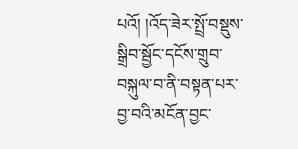པའོ། །འོད་ཟེར་སྤྲོ་བསྡུས་སྒྲིབ་སྦྱོང་དངོས་གྲུབ་བསྐུལ་བ་ནི་བསྟན་པར་བྱ་བའི་མངོན་བྱང་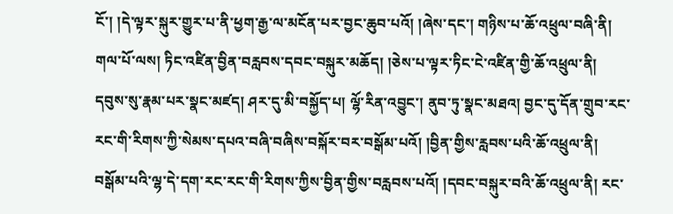ངོ་། །དེ་ལྟར་སྐུར་གྱུར་པ་ནི་ཕྱག་རྒྱ་ལ་མངོན་པར་བྱང་ཆུབ་པའོ། །ཞེས་དང་། གཉིས་པ་ཆོ་འཕྲུལ་བཞི་ནི། གལ་པོ་ལས། ཏིང་འཛིན་བྱིན་བརླབས་དབང་བསྐུར་མཆོད། །ཅེས་པ་ལྟར་ཏིང་ངེ་འཛིན་གྱི་ཆོ་འཕྲུལ་ནི། དབུས་སུ་རྣམ་པར་སྣང་མཛད། ཤར་དུ་མི་བསྐྱོད་པ། ལྷོ་རིན་འབྱུང་། ནུབ་ཏུ་སྣང་མཐའ། བྱང་དུ་དོན་གྲུབ་རང་རང་གི་རིགས་ཀྱི་སེམས་དཔའ་བཞི་བཞིས་བསྐོར་བར་བསྒོམ་པའོ། །བྱིན་གྱིས་རླབས་པའི་ཆོ་འཕྲུལ་ནི། བསྒོམ་པའི་ལྷ་དེ་དག་རང་རང་གི་རིགས་ཀྱིས་བྱིན་གྱིས་བརླབས་པའོ། །དབང་བསྐུར་བའི་ཆོ་འཕྲུལ་ནི། རང་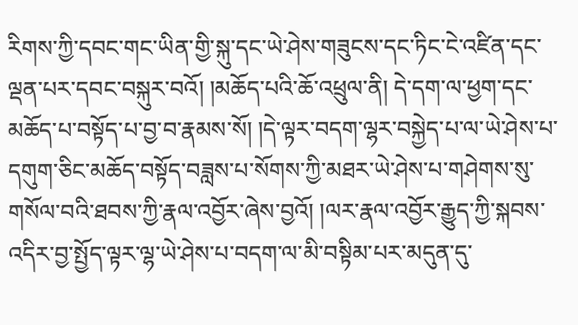རིགས་ཀྱི་དབང་གང་ཡིན་གྱི་སྐུ་དང་ཡེ་ཤེས་གཟུངས་དང་ཏིང་ངེ་འཛིན་དང་ལྡན་པར་དབང་བསྐུར་བའོ། །མཆོད་པའི་ཆོ་འཕྲུལ་ནི། དེ་དག་ལ་ཕྱག་དང་མཆོད་པ་བསྟོད་པ་བྱ་བ་རྣམས་སོ། །དེ་ལྟར་བདག་ལྷར་བསྐྱེད་པ་ལ་ཡེ་ཤེས་པ་དགུག་ཅིང་མཆོད་བསྟོད་བཟླས་པ་སོགས་ཀྱི་མཐར་ཡེ་ཤེས་པ་གཤེགས་སུ་གསོལ་བའི་ཐབས་ཀྱི་རྣལ་འབྱོར་ཞེས་བྱའོ། །ལར་རྣལ་འབྱོར་རྒྱུད་ཀྱི་སྐབས་འདིར་བྱ་སྤྱོད་ལྟར་ལྷ་ཡེ་ཤེས་པ་བདག་ལ་མི་བསྟིམ་པར་མདུན་དུ་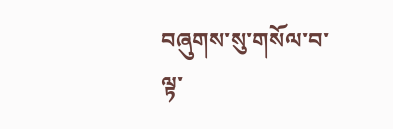བཞུགས་སུ་གསོལ་བ་ལྟ་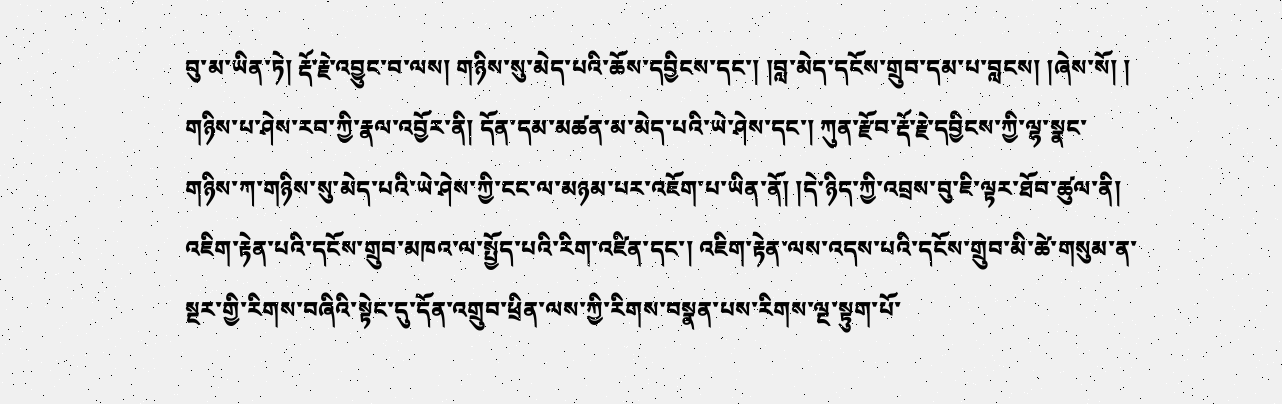བུ་མ་ཡིན་ཏེ། རྡོ་རྗེ་འབྱུང་བ་ལས། གཉིས་སུ་མེད་པའི་ཆོས་དབྱིངས་དང་། །བླ་མེད་དངོས་གྲུབ་དམ་པ་བླངས། །ཞེས་སོ། ། གཉིས་པ་ཤེས་རབ་ཀྱི་རྣལ་འབྱོར་ནི། དོན་དམ་མཚན་མ་མེད་པའི་ཡེ་ཤེས་དང་། ཀུན་རྫོབ་རྡོ་རྗེ་དབྱིངས་ཀྱི་ལྷ་སྣང་གཉིས་ཀ་གཉིས་སུ་མེད་པའི་ཡེ་ཤེས་ཀྱི་ངང་ལ་མཉམ་པར་འཇོག་པ་ཡིན་ནོ། །དེ་ཉིད་ཀྱི་འབྲས་བུ་ཇི་ལྟར་ཐོབ་ཚུལ་ནི། འཇིག་རྟེན་པའི་དངོས་གྲུབ་མཁའ་ལ་སྤྱོད་པའི་རིག་འཛིན་དང་། འཇིག་རྟེན་ལས་འདས་པའི་དངོས་གྲུབ་མི་ཚེ་གསུམ་ན་སྔར་གྱི་རིགས་བཞིའི་སྟེང་དུ་དོན་འགྲུབ་ཕྲིན་ལས་ཀྱི་རིགས་བསྣན་པས་རིགས་ལྔ་སྟུག་པོ་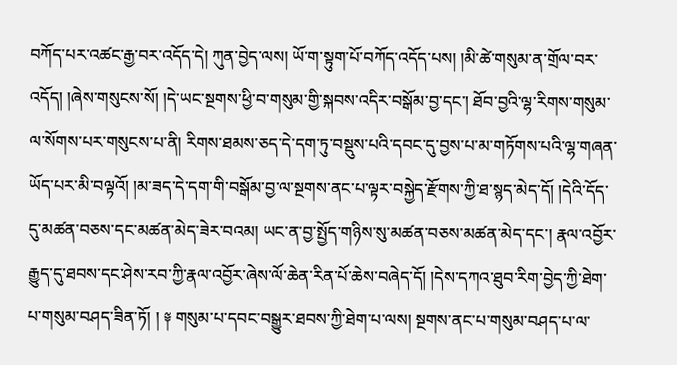བཀོད་པར་འཚང་རྒྱ་བར་འདོད་དེ། ཀུན་བྱེད་ལས། ཡོ་ག་སྟུག་པོ་བཀོད་འདོད་པས། །མི་ཚེ་གསུམ་ན་གྲོལ་བར་འདོད། །ཞེས་གསུངས་སོ། །དེ་ཡང་སྔགས་ཕྱི་བ་གསུམ་གྱི་སྐབས་འདིར་བསྒོམ་བྱ་དང་། ཐོབ་བྱའི་ལྷ་རིགས་གསུམ་ལ་སོགས་པར་གསུངས་པ་ནི། རིགས་ཐམས་ཅད་དེ་དག་ཏུ་བསྡུས་པའི་དབང་དུ་བྱས་པ་མ་གཏོགས་པའི་ལྷ་གཞན་ཡོད་པར་མི་བལྟའོ། །མ་ཟད་དེ་དག་གི་བསྒོམ་བྱ་ལ་སྔགས་ནང་པ་ལྟར་བསྐྱེད་རྫོགས་ཀྱི་ཐ་སྙད་མེད་དོ། །དེའི་དོད་དུ་མཚན་བཅས་དང་མཚན་མེད་ཟེར་བའམ། ཡང་ན་བྱ་སྤྱོད་གཉིས་སུ་མཚན་བཅས་མཚན་མེད་དང་། རྣལ་འབྱོར་རྒྱུད་དུ་ཐབས་དང་ཤེས་རབ་ཀྱི་རྣལ་འབྱོར་ཞེས་ལོ་ཆེན་རིན་པོ་ཆེས་བཞེད་དོ། །དེས་དཀའ་ཐུབ་རིག་བྱེད་ཀྱི་ཐེག་པ་གསུམ་བཤད་ཟིན་ཏོ། ། ༈ གསུམ་པ་དབང་བསྒྱུར་ཐབས་ཀྱི་ཐེག་པ་ལས། སྔགས་ནང་པ་གསུམ་བཤད་པ་ལ་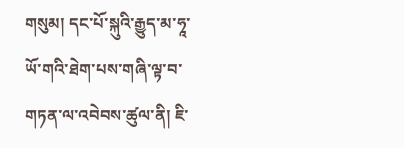གསུམ། དང་པོ་སྐུའི་རྒྱུད་མ་ཧཱ་ཡོ་གའི་ཐེག་པས་གཞི་ལྟ་བ་གཏན་ལ་འབེབས་ཚུལ་ནི། ཇི་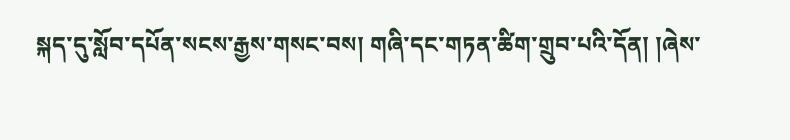སྐད་དུ་སློབ་དཔོན་སངས་རྒྱས་གསང་བས། གཞི་དང་གཏན་ཚིག་གྲུབ་པའི་དོན། །ཞེས་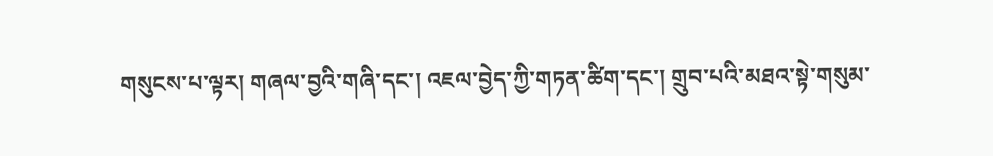གསུངས་པ་ལྟར། གཞལ་བྱའི་གཞི་དང་། འཇལ་བྱེད་ཀྱི་གཏན་ཚིག་དང་། གྲུབ་པའི་མཐའ་སྟེ་གསུམ་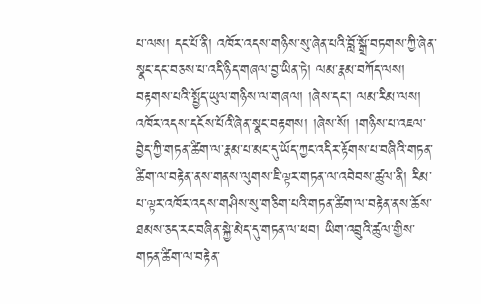པ་ལས། དང་པོ་ནི། འཁོར་འདས་གཉིས་སུ་ཞེན་པའི་བློ་སྒྲོ་བཏགས་ཀྱི་ཞེན་སྣང་དང་བཅས་པ་འདི་ཉིད་གཞལ་བྱ་ཡིན་ཏེ། ལམ་རྣམ་བཀོད་ལས། བརྟགས་པའི་སྤྱོད་ཡུལ་གཉིས་ལ་གཞལ། །ཞེས་དང་། ལམ་རིམ་ལས། འཁོར་འདས་དངོས་པོའི་ཞེན་སྣང་བརྟགས། །ཞེས་སོ། །གཉིས་པ་འཇལ་བྱེད་ཀྱི་གཏན་ཚིག་ལ་རྣམ་པ་མང་དུ་ཡོད་ཀྱང་འདིར་རྟོགས་པ་བཞིའི་གཏན་ཚིག་ལ་བརྟེན་ནས་གནས་ལུགས་ཇི་ལྟར་གཏན་ལ་འབེབས་ཚུལ་ནི། རིམ་པ་ལྟར་འཁོར་འདས་གཤིས་སུ་གཅིག་པའི་གཏན་ཚིག་ལ་བརྟེན་ནས་ཆོས་ཐམས་ཅད་རང་བཞིན་སྐྱེ་མེད་དུ་གཏན་ལ་ཕབ། ཡིག་འབྲུའི་ཚུལ་གྱིས་གཏན་ཚིག་ལ་བརྟེན་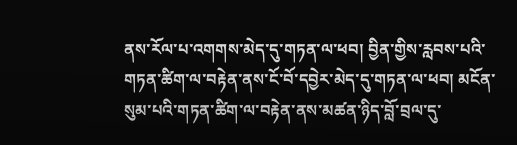ནས་རོལ་པ་འགགས་མེད་དུ་གཏན་ལ་ཕབ། བྱིན་གྱིས་རླབས་པའི་གཏན་ཚིག་ལ་བརྟེན་ནས་ངོ་བོ་དབྱེར་མེད་དུ་གཏན་ལ་ཕབ། མངོན་སུམ་པའི་གཏན་ཚིག་ལ་བརྟེན་ནས་མཚན་ཉིད་བློ་བྲལ་དུ་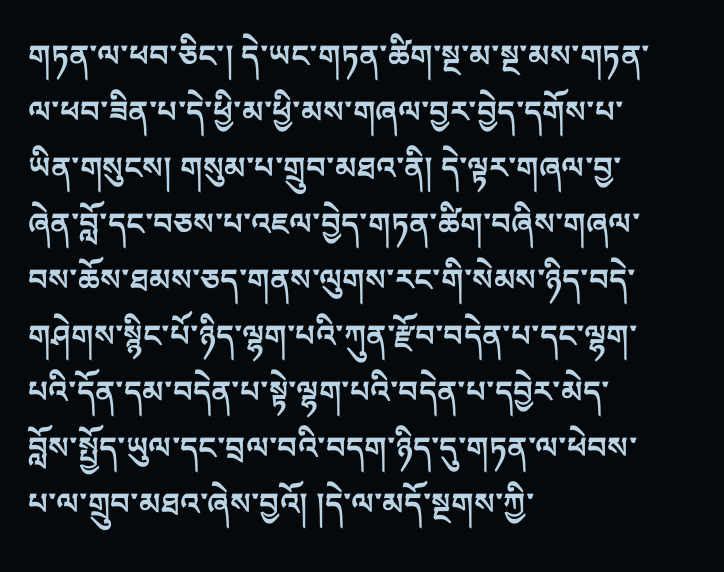གཏན་ལ་ཕབ་ཅིང་། དེ་ཡང་གཏན་ཚིག་སྔ་མ་སྔ་མས་གཏན་ལ་ཕབ་ཟིན་པ་དེ་ཕྱི་མ་ཕྱི་མས་གཞལ་བྱར་བྱེད་དགོས་པ་ཡིན་གསུངས། གསུམ་པ་གྲུབ་མཐའ་ནི། དེ་ལྟར་གཞལ་བྱ་ཞེན་བློ་དང་བཅས་པ་འཇལ་བྱེད་གཏན་ཚིག་བཞིས་གཞལ་བས་ཆོས་ཐམས་ཅད་གནས་ལུགས་རང་གི་སེམས་ཉིད་བདེ་གཤེགས་སྙིང་པོ་ཉིད་ལྷག་པའི་ཀུན་རྫོབ་བདེན་པ་དང་ལྷག་པའི་དོན་དམ་བདེན་པ་སྟེ་ལྷག་པའི་བདེན་པ་དབྱེར་མེད་བློས་སྤྱོད་ཡུལ་དང་བྲལ་བའི་བདག་ཉིད་དུ་གཏན་ལ་ཕེབས་པ་ལ་གྲུབ་མཐའ་ཞེས་བྱའོ། །དེ་ལ་མདོ་སྔགས་ཀྱི་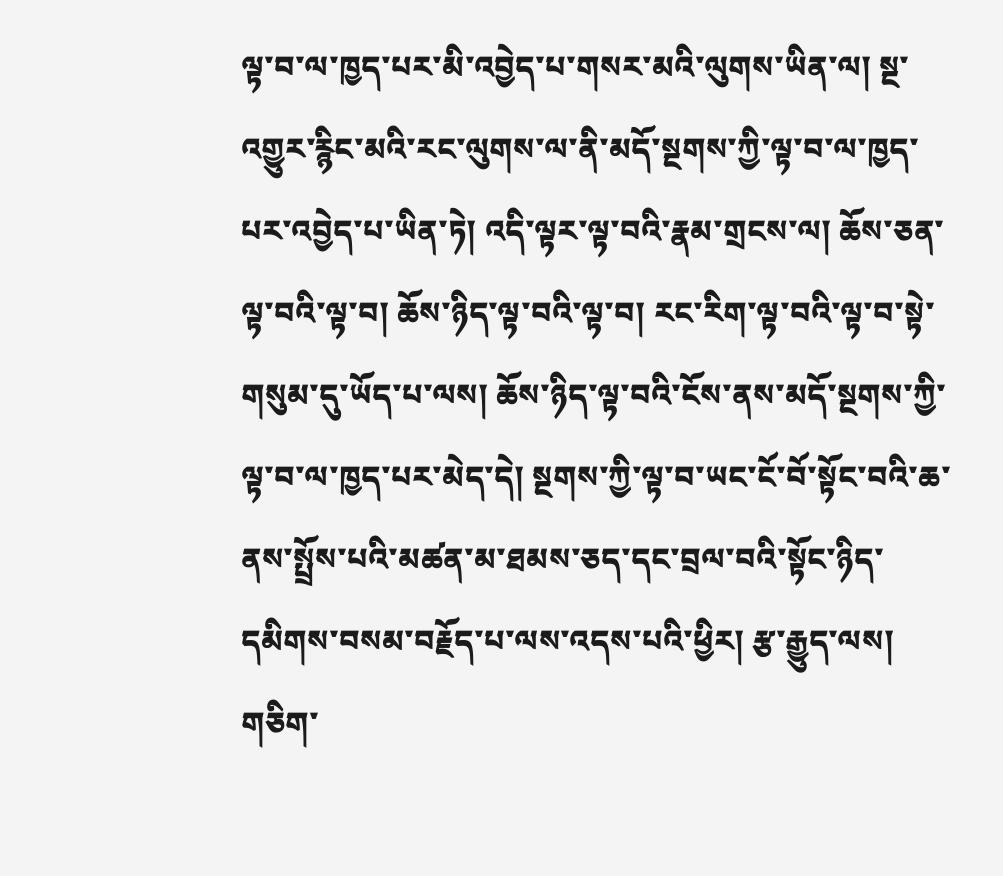ལྟ་བ་ལ་ཁྱད་པར་མི་འབྱེད་པ་གསར་མའི་ལུགས་ཡིན་ལ། སྔ་འགྱུར་རྙིང་མའི་རང་ལུགས་ལ་ནི་མདོ་སྔགས་ཀྱི་ལྟ་བ་ལ་ཁྱད་པར་འབྱེད་པ་ཡིན་ཏེ། འདི་ལྟར་ལྟ་བའི་རྣམ་གྲངས་ལ། ཆོས་ཅན་ལྟ་བའི་ལྟ་བ། ཆོས་ཉིད་ལྟ་བའི་ལྟ་བ། རང་རིག་ལྟ་བའི་ལྟ་བ་སྟེ་གསུམ་དུ་ཡོད་པ་ལས། ཆོས་ཉིད་ལྟ་བའི་ངོས་ནས་མདོ་སྔགས་ཀྱི་ལྟ་བ་ལ་ཁྱད་པར་མེད་དེ། སྔགས་ཀྱི་ལྟ་བ་ཡང་ངོ་བོ་སྟོང་བའི་ཆ་ནས་སྤྲོས་པའི་མཚན་མ་ཐམས་ཅད་དང་བྲལ་བའི་སྟོང་ཉིད་དམིགས་བསམ་བརྗོད་པ་ལས་འདས་པའི་ཕྱིར། རྩ་རྒྱུད་ལས། གཅིག་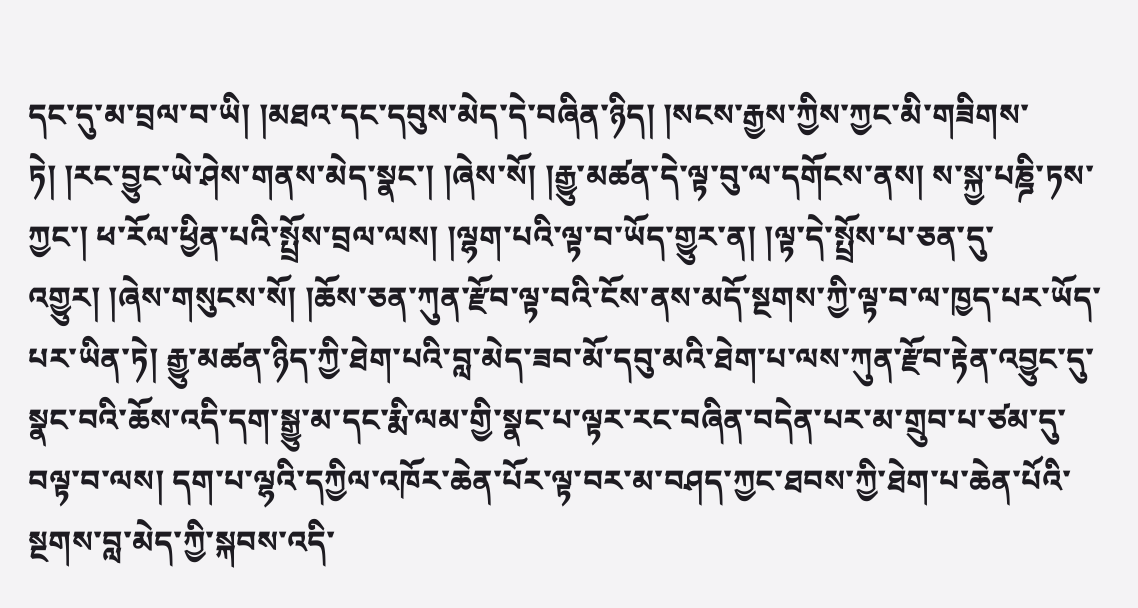དང་དུ་མ་བྲལ་བ་ཡི། །མཐའ་དང་དབུས་མེད་དེ་བཞིན་ཉིད། །སངས་རྒྱས་ཀྱིས་ཀྱང་མི་གཟིགས་ཏེ། །རང་བྱུང་ཡེ་ཤེས་གནས་མེད་སྣང་། །ཞེས་སོ། །རྒྱུ་མཚན་དེ་ལྟ་བུ་ལ་དགོངས་ནས། ས་སྐྱ་པཎྜི་ཏས་ཀྱང་། ཕ་རོལ་ཕྱིན་པའི་སྤྲོས་བྲལ་ལས། །ལྷག་པའི་ལྟ་བ་ཡོད་གྱུར་ན། །ལྟ་དེ་སྤྲོས་པ་ཅན་དུ་འགྱུར། །ཞེས་གསུངས་སོ། །ཆོས་ཅན་ཀུན་རྫོབ་ལྟ་བའི་ངོས་ནས་མདོ་སྔགས་ཀྱི་ལྟ་བ་ལ་ཁྱད་པར་ཡོད་པར་ཡིན་ཏེ། རྒྱུ་མཚན་ཉིད་ཀྱི་ཐེག་པའི་བླ་མེད་ཟབ་མོ་དབུ་མའི་ཐེག་པ་ལས་ཀུན་རྫོབ་རྟེན་འབྱུང་དུ་སྣང་བའི་ཆོས་འདི་དག་སྒྱུ་མ་དང་རྨི་ལམ་གྱི་སྣང་པ་ལྟར་རང་བཞིན་བདེན་པར་མ་གྲུབ་པ་ཙམ་དུ་བལྟ་བ་ལས། དག་པ་ལྷའི་དཀྱིལ་འཁོར་ཆེན་པོར་ལྟ་བར་མ་བཤད་ཀྱང་ཐབས་ཀྱི་ཐེག་པ་ཆེན་པོའི་སྔགས་བླ་མེད་ཀྱི་སྐབས་འདི་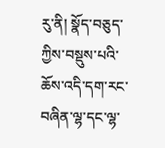རུ་ནི། སྣོད་བཅུད་ཀྱིས་བསྡུས་པའི་ཆོས་འདི་དག་རང་བཞིན་ལྷ་དང་ལྷ་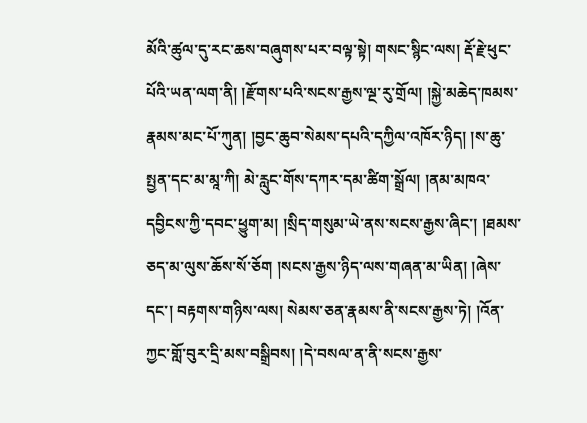མོའི་ཚུལ་དུ་རང་ཆས་བཞུགས་པར་བལྟ་སྟེ། གསང་སྙིང་ལས། རྡོ་རྗེ་ཕུང་པོའི་ཡན་ལག་ནི། །རྫོགས་པའི་སངས་རྒྱས་ལྔ་རུ་གྲོལ། །སྐྱེ་མཆེད་ཁམས་རྣམས་མང་པོ་ཀུན། །བྱང་ཆུབ་སེམས་དཔའི་དཀྱིལ་འཁོར་ཉིད། །ས་ཆུ་སྤྱན་དང་མ་མཱ་ཀི། མེ་རླུང་གོས་དཀར་དམ་ཚིག་སྒྲོལ། །ནམ་མཁའ་དབྱིངས་ཀྱི་དབང་ཕྱུག་མ། །སྲིད་གསུམ་ཡེ་ནས་སངས་རྒྱས་ཞིང་། །ཐམས་ཅད་མ་ལུས་ཆོས་སོ་ཅོག །སངས་རྒྱས་ཉིད་ལས་གཞན་མ་ཡིན། །ཞེས་དང་། བརྟགས་གཉིས་ལས། སེམས་ཅན་རྣམས་ནི་སངས་རྒྱས་ཏེ། །འོན་ཀྱང་གློ་བུར་དྲི་མས་བསྒྲིབས། །དེ་བསལ་ན་ནི་སངས་རྒྱས་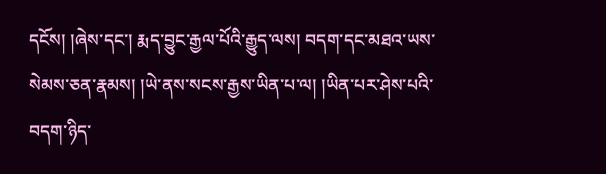དངོས། །ཞེས་དང་། རྨད་བྱུང་རྒྱལ་པོའི་རྒྱུད་ལས། བདག་དང་མཐའ་ཡས་སེམས་ཅན་རྣམས། །ཡེ་ནས་སངས་རྒྱས་ཡིན་པ་ལ། །ཡིན་པར་ཤེས་པའི་བདག་ཉིད་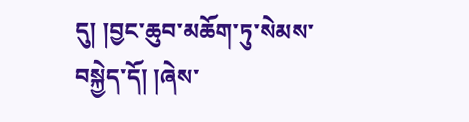དུ། །བྱང་ཆུབ་མཆོག་ཏུ་སེམས་བསྐྱེད་དོ། །ཞེས་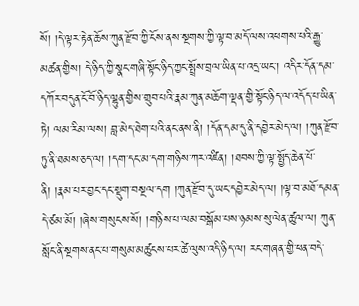སོ། །དེ་ལྟར་རྟེན་ཆོས་ཀུན་རྫོབ་ཀྱི་ངོས་ནས་སྔགས་ཀྱི་ལྟ་བ་མདོ་ལས་འཕགས་པའི་རྒྱུ་མཚན་གྱིས། དེ་ཉིད་ཀྱི་སྣང་གཞི་སྟོང་ཉིད་ཀྱང་སྤྲོས་བྲལ་ཡིན་པ་འདྲ་ཡང་། འདིར་དོན་དམ་དཀོར་བདུན་ངོ་བོ་ཉིད་ལྷུན་གྱིས་གྲུབ་པའི་རྣམ་ཀུན་མཆོག་ལྡན་གྱི་སྟོང་ཉིད་ལ་འདོད་པ་ཡིན་ཏེ། ལམ་རིམ་ལས། བླ་མེད་ཐེག་པའི་ནང་ནས་ནི། །དོན་དམ་དུ་ནི་དབྱེར་མེད་ལ། །ཀུན་རྫོབ་ཏུ་ནི་ཐམས་ཅད་ལ། །དག་དང་མ་དག་གཉིས་ཀར་འཛིན། །ཐབས་ཀྱི་ལྟ་སྤྱོད་ཆེན་པོ་ནི། །རྣམ་པར་བྱང་དང་སྡུག་བསྔལ་དག །ཀུན་རྫོབ་དུ་ཡང་དབྱེར་མེད་ལ། །ལྟ་བ་མཐོ་དམན་དེ་ཙམ་མོ། །ཞེས་གསུངས་སོ། །གཉིས་པ་ལམ་བསྒོམ་པས་ཉམས་སུ་ལེན་ཚུལ་ལ། ཀུན་སློང་ནི་སྔགས་ནང་པ་གསུམ་མཚུངས་པར་ཚེ་ལུས་འདི་ཉིད་ལ། རང་གཞན་གྱི་ཕན་བདེ་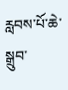རླབས་པོ་ཆེ་སྒྲུབ་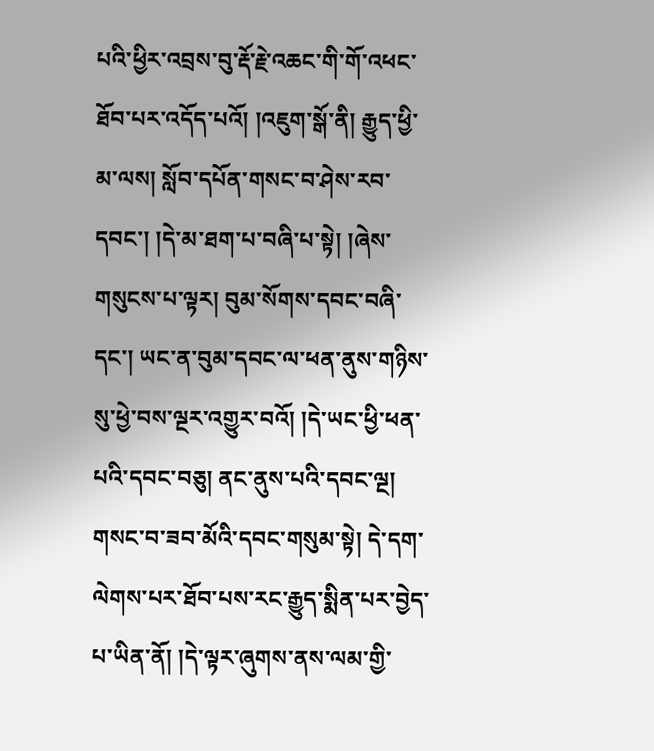པའི་ཕྱིར་འབྲས་བུ་རྡོ་རྗེ་འཆང་གི་གོ་འཕང་ཐོབ་པར་འདོད་པའོ། །འཇུག་སྒོ་ནི། རྒྱུད་ཕྱི་མ་ལས། སློབ་དཔོན་གསང་བ་ཤེས་རབ་དབང་། །དེ་མ་ཐག་པ་བཞི་པ་སྟེ། །ཞེས་གསུངས་པ་ལྟར། བུམ་སོགས་དབང་བཞི་དང་། ཡང་ན་བུམ་དབང་ལ་ཕན་ནུས་གཉིས་སུ་ཕྱེ་བས་ལྔར་འགྱུར་བའོ། །དེ་ཡང་ཕྱི་ཕན་པའི་དབང་བཅུ། ནང་ནུས་པའི་དབང་ལྔ། གསང་བ་ཟབ་མོའི་དབང་གསུམ་སྟེ། དེ་དག་ལེགས་པར་ཐོབ་པས་རང་རྒྱུད་སྨིན་པར་བྱེད་པ་ཡིན་ནོ། །དེ་ལྟར་ཞུགས་ནས་ལམ་གྱི་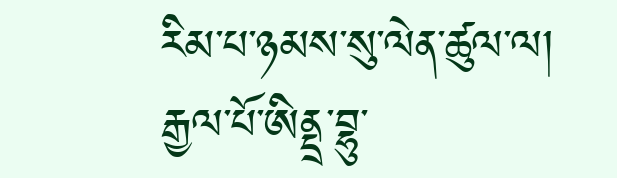རིམ་པ་ཉམས་སུ་ལེན་ཚུལ་ལ། རྒྱལ་པོ་ཨིནྡྲ་བྷུ་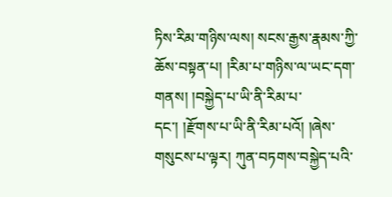ཏིས་རིམ་གཉིས་ལས། སངས་རྒྱས་རྣམས་ཀྱི་ཆོས་བསྟན་པ། །རིམ་པ་གཉིས་ལ་ཡང་དག་གནས། །བསྐྱེད་པ་ཡི་ནི་རིམ་པ་དང་། །རྫོགས་པ་ཡི་ནི་རིམ་པའོ། །ཞེས་གསུངས་པ་ལྟར། ཀུན་བཏགས་བསྐྱེད་པའི་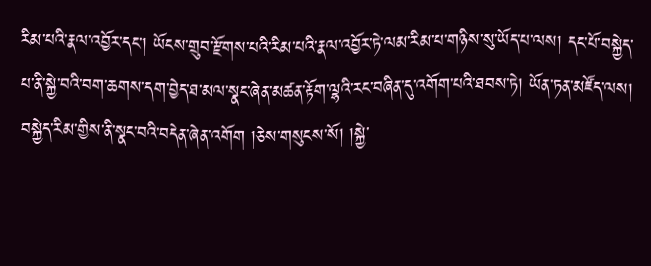རིམ་པའི་རྣལ་འབྱོར་དང་། ཡོངས་གྲུབ་རྫོགས་པའི་རིམ་པའི་རྣལ་འབྱོར་ཏེ་ལམ་རིམ་པ་གཉིས་སུ་ཡོད་པ་ལས། དང་པོ་བསྐྱེད་པ་ནི་སྐྱེ་བའི་བག་ཆགས་དག་བྱེད་ཐ་མལ་སྣང་ཞེན་མཚན་རྟོག་ལྷའི་རང་བཞིན་དུ་འགོག་པའི་ཐབས་ཏེ། ཡོན་ཏན་མཛོད་ལས། བསྐྱེད་རིམ་གྱིས་ནི་སྣང་བའི་བདེན་ཞེན་འགོག །ཅེས་གསུངས་སོ། །སྐྱེ་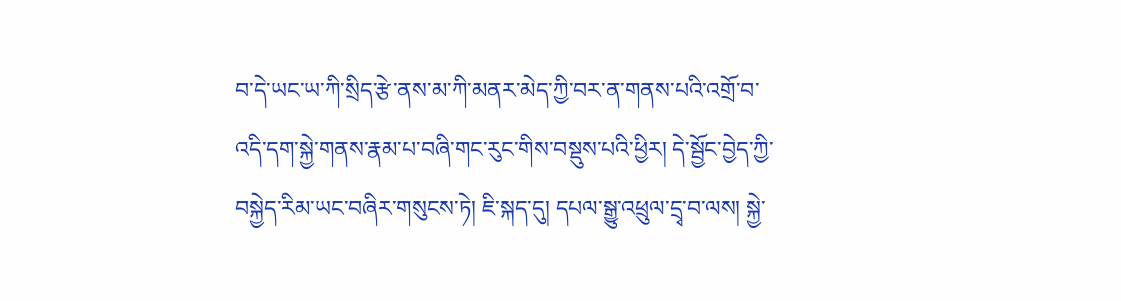བ་དེ་ཡང་ཡ་ཀི་སྲིད་རྩེ་ནས་མ་ཀི་མནར་མེད་ཀྱི་བར་ན་གནས་པའི་འགྲོ་བ་འདི་དག་སྐྱེ་གནས་རྣམ་པ་བཞི་གང་རུང་གིས་བསྡུས་པའི་ཕྱིར། དེ་སྦྱོང་བྱེད་ཀྱི་བསྐྱེད་རིམ་ཡང་བཞིར་གསུངས་ཏེ། ཇི་སྐད་དུ། དཔལ་སྒྱུ་འཕྲུལ་དྲྭ་བ་ལས། སྐྱེ་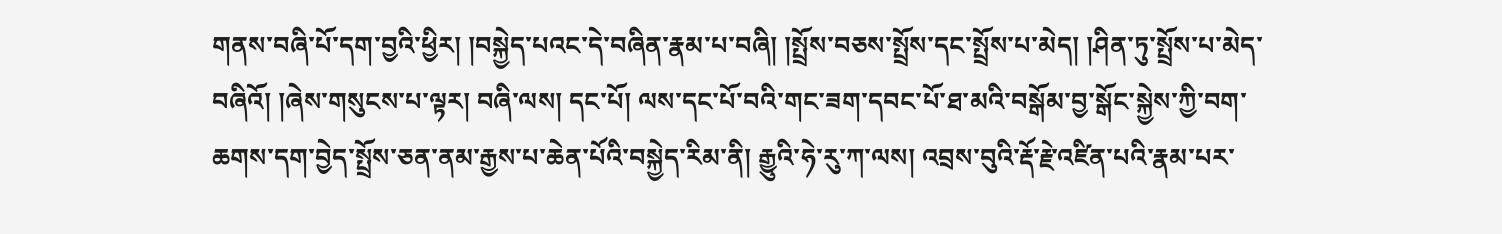གནས་བཞི་པོ་དག་བྱའི་ཕྱིར། །བསྐྱེད་པའང་དེ་བཞིན་རྣམ་པ་བཞི། །སྤྲོས་བཅས་སྤྲོས་དང་སྤྲོས་པ་མེད། །ཤིན་ཏུ་སྤྲོས་པ་མེད་བཞིའོ། །ཞེས་གསུངས་པ་ལྟར། བཞི་ལས། དང་པོ། ལས་དང་པོ་བའི་གང་ཟག་དབང་པོ་ཐ་མའི་བསྒོམ་བྱ་སྒོང་སྐྱེས་ཀྱི་བག་ཆགས་དག་བྱེད་སྤྲོས་ཅན་ནམ་རྒྱས་པ་ཆེན་པོའི་བསྐྱེད་རིམ་ནི། རྒྱུའི་ཧེ་རུ་ཀ་ལས། འབྲས་བུའི་རྡོ་རྗེ་འཛིན་པའི་རྣམ་པར་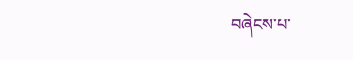བཞེངས་པ་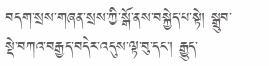བདག་སྲས་གཞན་སྲས་ཀྱི་སྒོ་ནས་བསྐྱེད་པ་སྟེ། སྒྲུབ་སྡེ་བཀའ་བརྒྱད་བདེར་འདུས་ལྟ་བུ་དང་། རྒྱུད་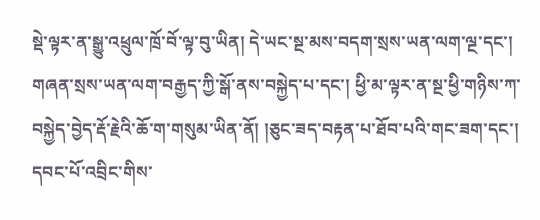སྡེ་ལྟར་ན་སྒྱུ་འཕྲུལ་ཁྲོ་བོ་ལྟ་བུ་ཡིན། དེ་ཡང་སྔ་མས་བདག་སྲས་ཡན་ལག་ལྔ་དང་། གཞན་སྲས་ཡན་ལག་བརྒྱད་ཀྱི་སྒོ་ནས་བསྐྱེད་པ་དང་། ཕྱི་མ་ལྟར་ན་སྔ་ཕྱི་གཉིས་ཀ་བསྐྱེད་བྱེད་རྡོ་རྗེའི་ཆོ་ག་གསུམ་ཡིན་ནོ། །ཅུང་ཟད་བརྟན་པ་ཐོབ་པའི་གང་ཟག་དང་། དབང་པོ་འབྲིང་གིས་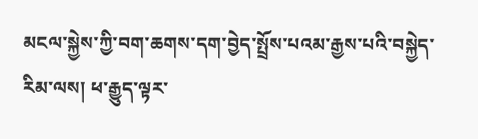མངལ་སྐྱེས་ཀྱི་བག་ཆགས་དག་བྱེད་སྤྲོས་པའམ་རྒྱས་པའི་བསྐྱེད་རིམ་ལས། ཕ་རྒྱུད་ལྟར་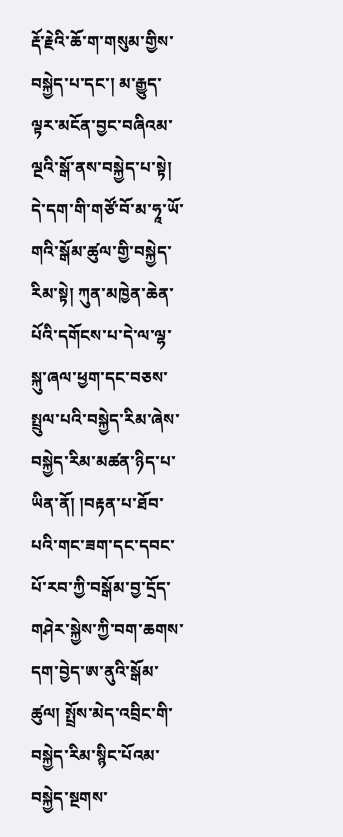རྡོ་རྗེའི་ཆོ་ག་གསུམ་གྱིས་བསྐྱེད་པ་དང་། མ་རྒྱུད་ལྟར་མངོན་བྱང་བཞིའམ་ལྔའི་སྒོ་ནས་བསྐྱེད་པ་སྟེ། དེ་དག་གི་གཙོ་བོ་མ་ཧཱ་ཡོ་གའི་སྒོམ་ཚུལ་གྱི་བསྐྱེད་རིམ་སྟེ། ཀུན་མཁྱེན་ཆེན་པོའི་དགོངས་པ་དེ་ལ་ལྷ་སྐུ་ཞལ་ཕྱག་དང་བཅས་སྤྲུལ་པའི་བསྐྱེད་རིམ་ཞེས་བསྐྱེད་རིམ་མཚན་ཉིད་པ་ཡིན་ནོ། །བརྟན་པ་ཐོབ་པའི་གང་ཟག་དང་དབང་པོ་རབ་ཀྱི་བསྒོམ་བྱ་དྲོད་གཤེར་སྐྱེས་ཀྱི་བག་ཆགས་དག་བྱེད་ཨ་ནུའི་སྒོམ་ཚུལ། སྤྲོས་མེད་འབྲིང་གི་བསྐྱེད་རིམ་སྙིང་པོའམ་བསྐྱེད་སྔགས་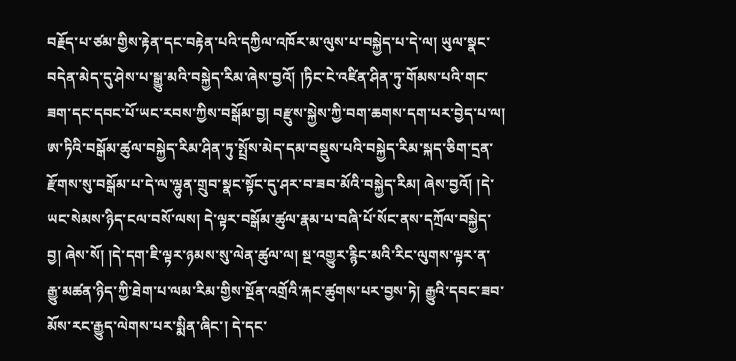བརྗོད་པ་ཙམ་གྱིས་རྟེན་དང་བརྟེན་པའི་དཀྱིལ་འཁོར་མ་ལུས་པ་བསྐྱེད་པ་དེ་ལ། ཡུལ་སྣང་བདེན་མེད་དུ་ཤེས་པ་སྒྱུ་མའི་བསྐྱེད་རིམ་ཞེས་བྱའོ། །ཏིང་ངེ་འཛིན་ཤིན་ཏུ་གོམས་པའི་གང་ཟག་དང་དབང་པོ་ཡང་རབས་ཀྱིས་བསྒོམ་བྱ། བརྫུས་སྐྱེས་ཀྱི་བག་ཆགས་དག་པར་བྱེད་པ་ལ། ཨ་ཏིའི་བསྒོམ་ཚུལ་བསྐྱེད་རིམ་ཤིན་ཏུ་སྤྲོས་མེད་དམ་བསྡུས་པའི་བསྐྱེད་རིམ་སྐད་ཅིག་དྲན་རྫོགས་སུ་བསྒོམ་པ་དེ་ལ་ལྷུན་གྲུབ་སྣང་སྟོང་དུ་ཤར་བ་ཟབ་མོའི་བསྐྱེད་རིམ། ཞེས་བྱའོ། །དེ་ཡང་སེམས་ཉིད་ངལ་བསོ་ལས། དེ་ལྟར་བསྒོམ་ཚུལ་རྣམ་པ་བཞི་པོ་སོང་ནས་དཀྲོལ་བསྐྱེད་བྱ། ཞེས་སོ། །དེ་དག་ཇི་ལྟར་ཉམས་སུ་ལེན་ཚུལ་ལ། སྔ་འགྱུར་རྙིང་མའི་རིང་ལུགས་ལྟར་ན་རྒྱུ་མཚན་ཉིད་ཀྱི་ཐེག་པ་ལམ་རིམ་གྱིས་སྔོན་འགྲོའི་རྐང་ཚུགས་པར་བྱས་ཏེ། རྒྱུའི་དབང་ཟབ་མོས་རང་རྒྱུད་ལེགས་པར་སྨིན་ཞིང་། དེ་དང་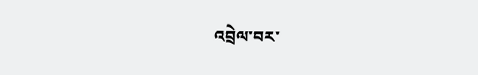འབྲེལ་བར་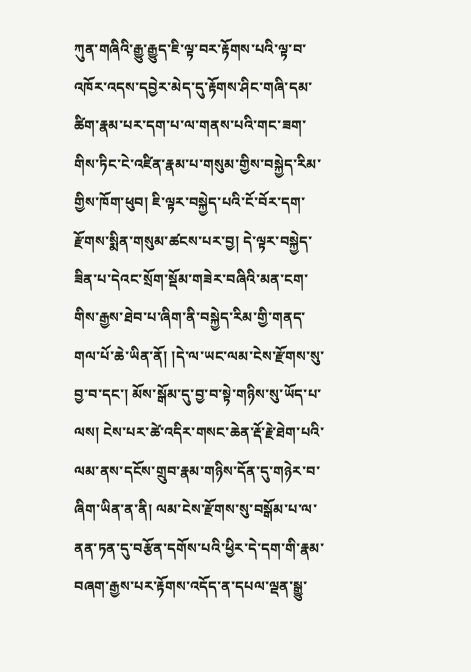ཀུན་གཞིའི་རྒྱུ་རྒྱུད་ཇི་ལྟ་བར་རྟོགས་པའི་ལྟ་བ་འཁོར་འདས་དབྱེར་མེད་དུ་རྟོགས་ཤིང་གཞི་དམ་ཚིག་རྣམ་པར་དག་པ་ལ་གནས་པའི་གང་ཟག་གིས་ཏིང་ངེ་འཛིན་རྣམ་པ་གསུམ་གྱིས་བསྐྱེད་རིམ་གྱིས་ཁོག་ཕུབ། ཇི་ལྟར་བསྐྱེད་པའི་ངོ་བོར་དག་རྫོགས་སྨིན་གསུམ་ཚངས་པར་བྱ། དེ་ལྟར་བསྐྱེད་ཟིན་པ་དེའང་སྲོག་སྡོམ་གཟེར་བཞིའི་མན་ངག་གིས་རྒྱས་ཐེབ་པ་ཞིག་ནི་བསྐྱེད་རིམ་གྱི་གནད་གལ་པོ་ཆེ་ཡིན་ནོ། །དེ་ལ་ཡང་ལམ་ངེས་རྫོགས་སུ་བྱ་བ་དང་། མོས་སྒོམ་དུ་བྱ་བ་སྟེ་གཉིས་སུ་ཡོད་པ་ལས། ངེས་པར་ཚེ་འདིར་གསང་ཆེན་རྡོ་རྗེ་ཐེག་པའི་ལམ་ནས་དངོས་གྲུབ་རྣམ་གཉིས་དོན་དུ་གཉེར་བ་ཞིག་ཡིན་ན་ནི། ལམ་ངེས་རྫོགས་སུ་བསྒོམ་པ་ལ་ནན་ཏན་དུ་བརྩོན་དགོས་པའི་ཕྱིར་དེ་དག་གི་རྣམ་བཞག་རྒྱས་པར་རྟོགས་འདོད་ན་དཔལ་ལྡན་སྒྱུ་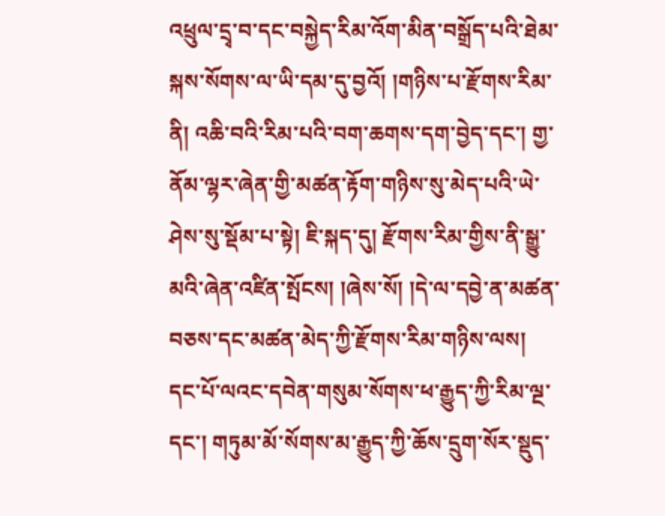འཕྲུལ་དྲྭ་བ་དང་བསྐྱེད་རིམ་འོག་མིན་བསྒྲོད་པའི་ཐེམ་སྐས་སོགས་ལ་ཡི་དམ་དུ་བྱའོ། །གཉིས་པ་རྫོགས་རིམ་ནི། འཆི་བའི་རིམ་པའི་བག་ཆགས་དག་བྱེད་དང་། གྱ་ནོམ་ལྷར་ཞེན་གྱི་མཚན་རྟོག་གཉིས་སུ་མེད་པའི་ཡེ་ཤེས་སུ་སྡོམ་པ་སྟེ། ཇི་སྐད་དུ། རྫོགས་རིམ་གྱིས་ནི་སྒྱུ་མའི་ཞེན་འཛིན་སྤོངས། །ཞེས་སོ། །དེ་ལ་དབྱེ་ན་མཚན་བཅས་དང་མཚན་མེད་ཀྱི་རྫོགས་རིམ་གཉིས་ལས། དང་པོ་ལའང་དབེན་གསུམ་སོགས་ཕ་རྒྱུད་ཀྱི་རིམ་ལྔ་དང་། གཏུམ་མོ་སོགས་མ་རྒྱུད་ཀྱི་ཆོས་དྲུག་སོར་སྡུད་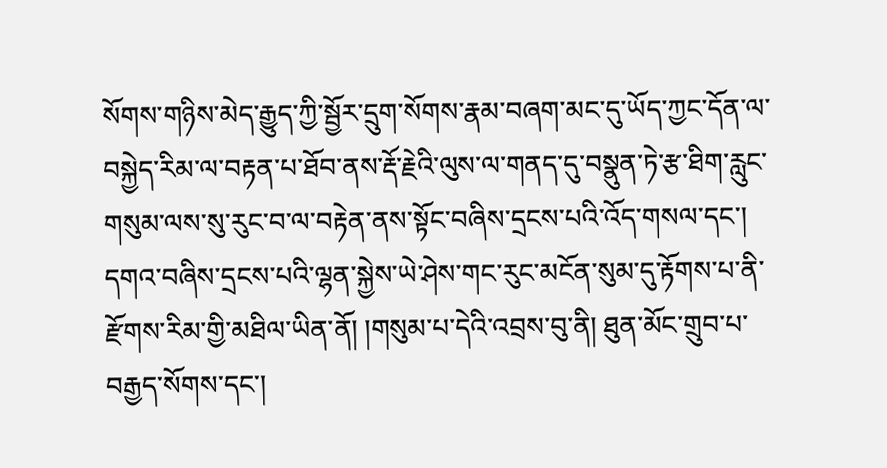སོགས་གཉིས་མེད་རྒྱུད་ཀྱི་སྦྱོར་དྲུག་སོགས་རྣམ་བཞག་མང་དུ་ཡོད་ཀྱང་དོན་ལ་བསྐྱེད་རིམ་ལ་བརྟན་པ་ཐོབ་ནས་རྡོ་རྗེའི་ལུས་ལ་གནད་དུ་བསྣུན་ཏེ་རྩ་ཐིག་རླུང་གསུམ་ལས་སུ་རུང་བ་ལ་བརྟེན་ནས་སྟོང་བཞིས་དྲངས་པའི་འོད་གསལ་དང་། དགའ་བཞིས་དྲངས་པའི་ལྷན་སྐྱེས་ཡེ་ཤེས་གང་རུང་མངོན་སུམ་དུ་རྟོགས་པ་ནི་རྫོགས་རིམ་གྱི་མཐིལ་ཡིན་ནོ། །གསུམ་པ་དེའི་འབྲས་བུ་ནི། ཐུན་མོང་གྲུབ་པ་བརྒྱད་སོགས་དང་།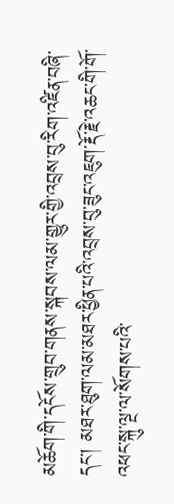མཆོག་གི་དངོས་གྲུབ་གནས་སྐབས་ལམ་གྱུར་གྱི་འབྲས་བུ་རིག་འཛིན་བཞི་དང་། མཐར་ཐུག་ལམ་མཐར་ཕྱིན་པའི་འབྲས་བུ་ཟུང་འཇུག་རྡོ་རྗེ་འཆང་གི་གོ་འཕང་སྐུ་ལྔ་ལ་སོགས་པའི་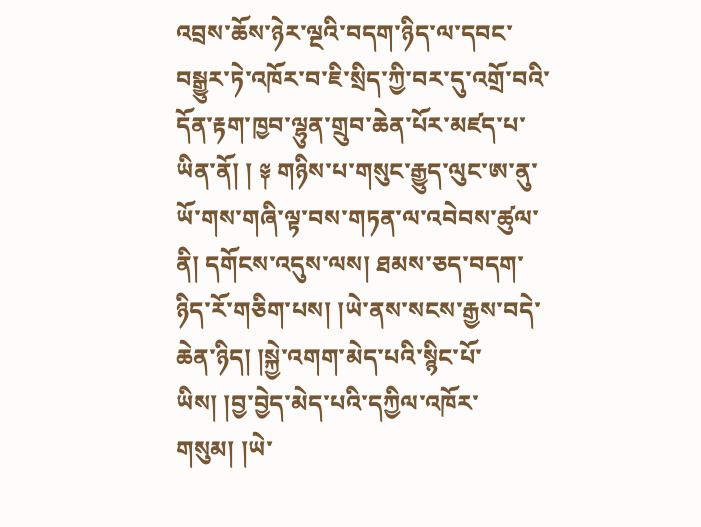འབྲས་ཆོས་ཉེར་ལྔའི་བདག་ཉིད་ལ་དབང་བསྒྱུར་ཏེ་འཁོར་བ་ཇི་སྲིད་ཀྱི་བར་དུ་འགྲོ་བའི་དོན་རྟག་ཁྱབ་ལྷུན་གྲུབ་ཆེན་པོར་མཛད་པ་ཡིན་ནོ། ། ༈ གཉིས་པ་གསུང་རྒྱུད་ལུང་ཨ་ནུ་ཡོ་གས་གཞི་ལྟ་བས་གཏན་ལ་འབེབས་ཚུལ་ནི། དགོངས་འདུས་ལས། ཐམས་ཅད་བདག་ཉིད་རོ་གཅིག་པས། །ཡེ་ནས་སངས་རྒྱས་བདེ་ཆེན་ཉིད། །སྐྱེ་འགག་མེད་པའི་སྙིང་པོ་ཡིས། །བྱ་བྱེད་མེད་པའི་དཀྱིལ་འཁོར་གསུམ། །ཡེ་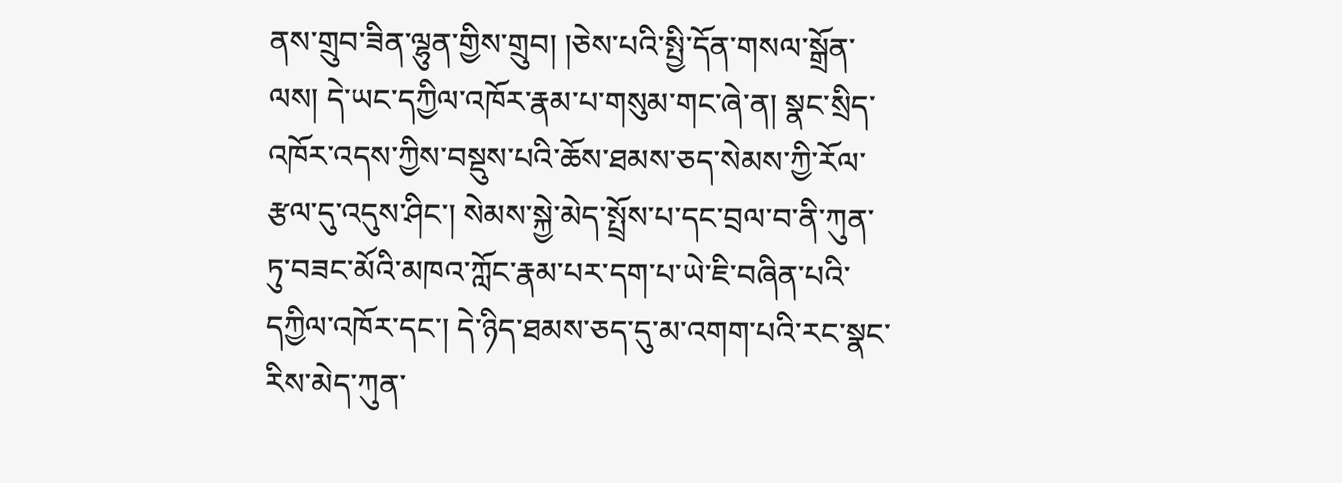ནས་གྲུབ་ཟིན་ལྷུན་གྱིས་གྲུབ། །ཅེས་པའི་སྤྱི་དོན་གསལ་སྒྲོན་ལས། དེ་ཡང་དཀྱིལ་འཁོར་རྣམ་པ་གསུམ་གང་ཞེ་ན། སྣང་སྲིད་འཁོར་འདས་ཀྱིས་བསྡུས་པའི་ཆོས་ཐམས་ཅད་སེམས་ཀྱི་རོལ་རྩལ་དུ་འདུས་ཤིང་། སེམས་སྐྱེ་མེད་སྤྲོས་པ་དང་བྲལ་བ་ནི་ཀུན་ཏུ་བཟང་མོའི་མཁའ་ཀློང་རྣམ་པར་དག་པ་ཡེ་ཇི་བཞིན་པའི་དཀྱིལ་འཁོར་དང་། དེ་ཉིད་ཐམས་ཅད་དུ་མ་འགག་པའི་རང་སྣང་རིས་མེད་ཀུན་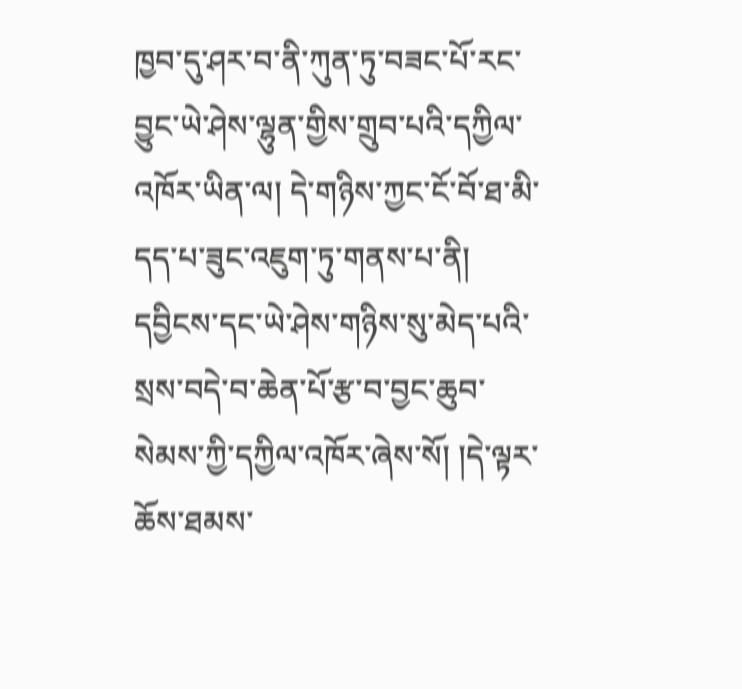ཁྱབ་དུ་ཤར་བ་ནི་ཀུན་ཏུ་བཟང་པོ་རང་བྱུང་ཡེ་ཤེས་ལྷུན་གྱིས་གྲུབ་པའི་དཀྱིལ་འཁོར་ཡིན་ལ། དེ་གཉིས་ཀྱང་ངོ་བོ་ཐ་མི་དད་པ་ཟུང་འཇུག་ཏུ་གནས་པ་ནི། དབྱིངས་དང་ཡེ་ཤེས་གཉིས་སུ་མེད་པའི་སྲས་བདེ་བ་ཆེན་པོ་རྩ་བ་བྱང་ཆུབ་སེམས་ཀྱི་དཀྱིལ་འཁོར་ཞེས་སོ། །དེ་ལྟར་ཆོས་ཐམས་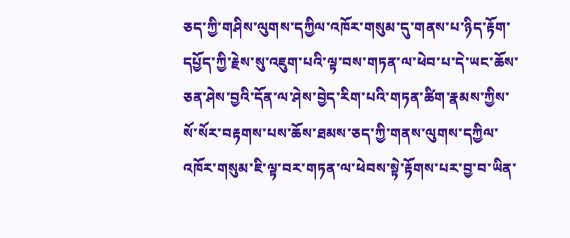ཅད་ཀྱི་གཤིས་ལུགས་དཀྱིལ་འཁོར་གསུམ་དུ་གནས་པ་ཉིད་རྟོག་དཔྱོད་ཀྱི་རྗེས་སུ་འཇུག་པའི་ལྟ་བས་གཏན་ལ་ཕེབ་པ་དེ་ཡང་ཆོས་ཅན་ཤེས་བྱའི་དོན་ལ་ཤེས་བྱེད་རིག་པའི་གཏན་ཚིག་རྣམས་ཀྱིས་སོ་སོར་བརྟགས་པས་ཆོས་ཐམས་ཅད་ཀྱི་གནས་ལུགས་དཀྱིལ་འཁོར་གསུམ་ཇི་ལྟ་བར་གཏན་ལ་ཕེབས་སྟེ་རྟོགས་པར་བྱ་བ་ཡིན་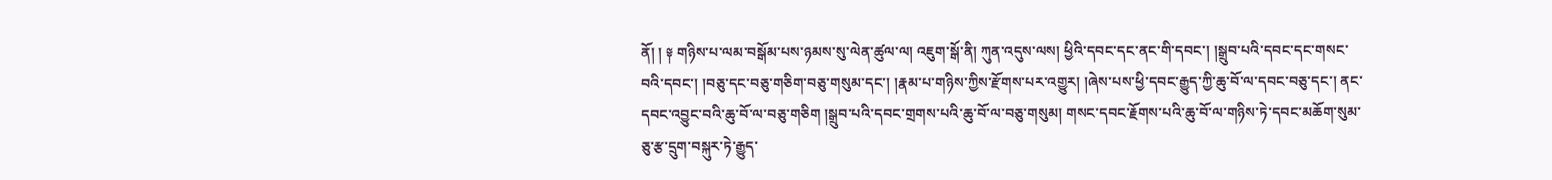ནོ། ། ༈ གཉིས་པ་ལམ་བསྒོམ་པས་ཉམས་སུ་ལེན་ཚུལ་ལ། འཇུག་སྒོ་ནི། ཀུན་འདུས་ལས། ཕྱིའི་དབང་དང་ནང་གི་དབང་། །སྒྲུབ་པའི་དབང་དང་གསང་བའི་དབང་། །བཅུ་དང་བཅུ་གཅིག་བཅུ་གསུམ་དང་། །རྣམ་པ་གཉིས་ཀྱིས་རྫོགས་པར་འགྱུར། །ཞེས་པས་ཕྱི་དབང་རྒྱུད་ཀྱི་ཆུ་བོ་ལ་དབང་བཅུ་དང་། ནང་དབང་འབྱུང་བའི་ཆུ་བོ་ལ་བཅུ་གཅིག །སྒྲུབ་པའི་དབང་གྲགས་པའི་ཆུ་བོ་ལ་བཅུ་གསུམ། གསང་དབང་རྗོགས་པའི་ཆུ་བོ་ལ་གཉིས་ཏེ་དབང་མཆོག་སུམ་ཅུ་རྩ་དྲུག་བསྐུར་ཏེ་རྒྱུད་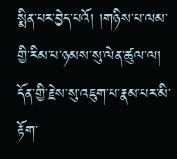སྨིན་པར་བྱེད་པའོ། །གཉིས་པ་ལམ་གྱི་རིམ་པ་ཉམས་སུ་ལེན་ཚུལ་ལ། དོན་གྱི་རྗེས་སུ་འཇུག་པ་རྣམ་པར་མི་རྟོག་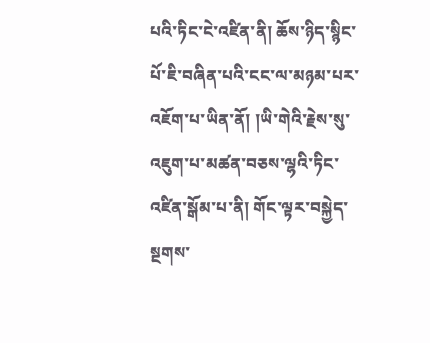པའི་ཏིང་ངེ་འཛིན་ནི། ཆོས་ཉིད་སྙིང་པོ་ཇི་བཞིན་པའི་ངང་ལ་མཉམ་པར་འཇོག་པ་ཡིན་ནོ། །ཡི་གེའི་རྗེས་སུ་འཇུག་པ་མཚན་བཅས་ལྷའི་ཏིང་འཛིན་སྒོམ་པ་ནི། གོང་ལྟར་བསྐྱེད་སྔགས་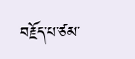བརྗོད་པ་ཙམ་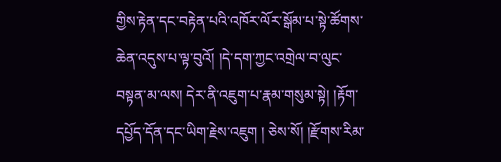གྱིས་རྟེན་དང་བརྟེན་པའི་འཁོར་ལོར་སྒོམ་པ་སྟེ་ཚོགས་ཆེན་འདུས་པ་ལྟ་བུའོ། །དེ་དག་ཀྱང་འགྲེལ་བ་ལུང་བསྟན་མ་ལས། དེར་ནི་འཇུག་པ་རྣམ་གསུམ་སྟེ། །རྟོག་དཔྱོད་དོན་དང་ཡིག་རྗེས་འཇུག ། ཅེས་སོ། །རྫོགས་རིམ་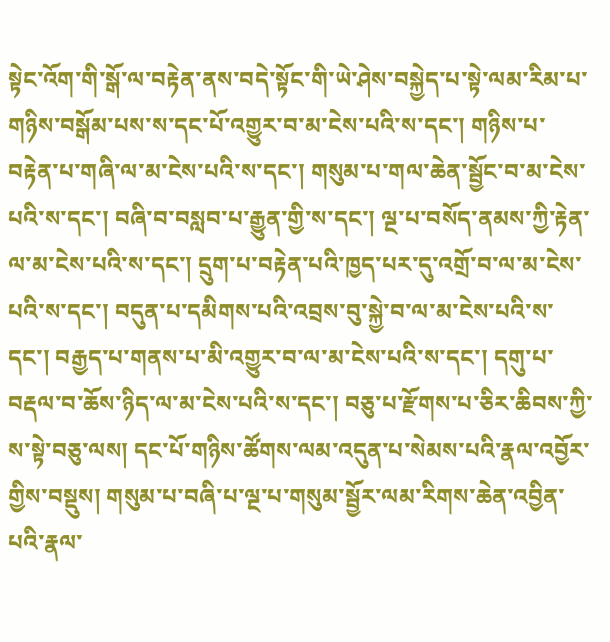སྟེང་འོག་གི་སྒོ་ལ་བརྟེན་ནས་བདེ་སྟོང་གི་ཡེ་ཤེས་བསྐྱེད་པ་སྟེ་ལམ་རིམ་པ་གཉིས་བསྒོམ་པས་ས་དང་པོ་འགྱུར་བ་མ་ངེས་པའི་ས་དང་། གཉིས་པ་བརྟེན་པ་གཞི་ལ་མ་ངེས་པའི་ས་དང་། གསུམ་པ་གལ་ཆེན་སྦྱོང་བ་མ་ངེས་པའི་ས་དང་། བཞི་བ་བསླབ་པ་རྒྱུན་གྱི་ས་དང་། ལྔ་པ་བསོད་ནམས་ཀྱི་རྟེན་ལ་མ་ངེས་པའི་ས་དང་། དྲུག་པ་བརྟེན་པའི་ཁྱད་པར་དུ་འགྲོ་བ་ལ་མ་ངེས་པའི་ས་དང་། བདུན་པ་དམིགས་པའི་འབྲས་བུ་སྐྱེ་བ་ལ་མ་ངེས་པའི་ས་དང་། བརྒྱད་པ་གནས་པ་མི་འགྱུར་བ་ལ་མ་ངེས་པའི་ས་དང་། དགུ་པ་བརྡལ་བ་ཆོས་ཉིད་ལ་མ་ངེས་པའི་ས་དང་། བཅུ་པ་རྫོགས་པ་ཅིར་ཆིབས་ཀྱི་ས་སྟེ་བཅུ་ལས། དང་པོ་གཉིས་ཚོགས་ལམ་འདུན་པ་སེམས་པའི་རྣལ་འབྱོར་གྱིས་བསྡུས། གསུམ་པ་བཞི་པ་ལྔ་པ་གསུམ་སྦྱོར་ལམ་རིགས་ཆེན་འབྱིན་པའི་རྣལ་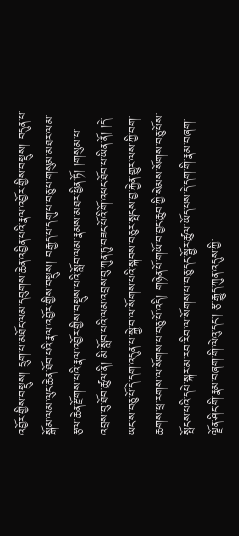འབྱོར་གྱིས་བསྡུས། དྲུག་པ་མཐོང་ལམ་དབུགས་ཆེན་འབྱིན་པའི་རྣལ་འབྱོར་གྱིས་བསྡུས། བདུན་པ་སྒོམ་ལམ་ལུང་ཆེན་ཐོབ་པའི་རྣལ་འབྱོར་གྱིས་བསྡུས། བརྒྱད་པ་དགུ་པ་བཅུ་པ་གསུམ་མཐར་ལམ་རྩལ་ཆེན་རྫོགས་པའི་རྣལ་འབྱོར་གྱིས་བསྡུས་པའི་སློབ་ལམ་རྣམས་མཐར་ཕྱིན་ཏོ། །གསུམ་པ་འབྲས་བུ་ཐོབ་ཚུལ་ནི། མི་སློབ་པའི་ལམ་འབྲས་བུ་ཀུན་ཏུ་བཟང་པོའི་གོ་འཕང་ཐོབ་པ་ཡིན་ནོ། །དེ་ཡང་ས་བཅུ་པོ་དེ་དག་འདུན་པ་སྐྱེ་བ་ལ་སོགས་པའི་སྐབས་བཅུར་སྤངས་བྱ་རྐྱེན་གྱུར་ལས་ཀྱི་བག་ཆགས་ཕྲ་རགས་ལ་སོགས་པ་བཅུ་པོ་འདི། གཉེན་པོ་གཡོ་བ་བྱང་ཆུབ་ཀྱི་སེམས་སོགས་བཅུ་པོས་སྤོངས་པའི་དཔེ་སྐར་མ་རབ་རིབ་ལ་སོགས་པ་བཅུ་དང་སྦྱོར་ཚུལ་ཡོད་པས་དེ་དག་གི་རྣམ་བཞག་ལྗོན་ཤིང་གི་རྣམ་བཞག་གི་ལེའུ་དང་། རྩ་རྒྱུད་ཀུན་འདུས་ཀྱི་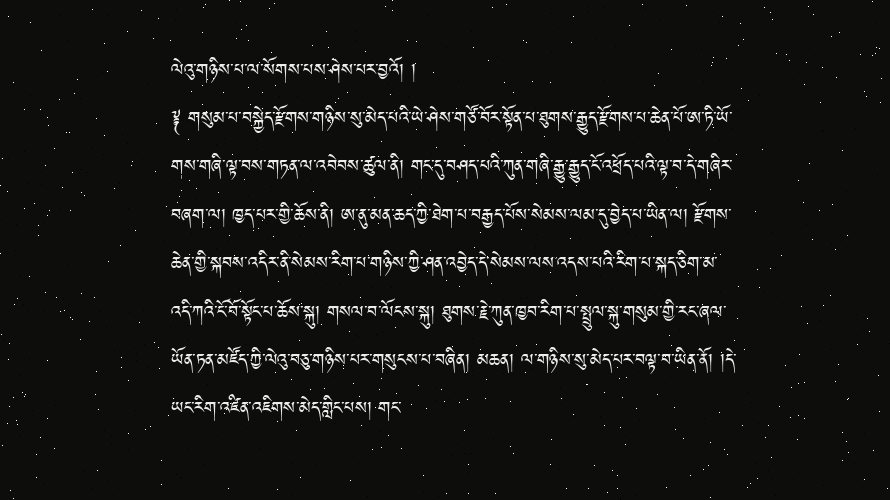ལེའུ་གཉིས་པ་ལ་སོགས་པས་ཤེས་པར་བྱའོ། །
༈ གསུམ་པ་བསྐྱེད་རྫོགས་གཉིས་སུ་མེད་པའི་ཡེ་ཤེས་གཙོ་བོར་སྟོན་པ་ཐུགས་རྒྱུད་རྫོགས་པ་ཆེན་པོ་ཨ་ཏི་ཡོ་གས་གཞི་ལྟ་བས་གཏན་ལ་འབེབས་ཚུལ་ནི། གང་དུ་བཤད་པའི་ཀུན་གཞི་རྒྱུ་རྒྱུད་ངོ་འཕྲོད་པའི་ལྟ་བ་དེ་གཞིར་བཞག་ལ། ཁྱད་པར་གྱི་ཆོས་ནི། ཨ་ནུ་མན་ཆད་ཀྱི་ཐེག་པ་བརྒྱད་པོས་སེམས་ལམ་དུ་བྱེད་པ་ཡིན་ལ། རྫོགས་ཆེན་གྱི་སྐབས་འདིར་ནི་སེམས་རིག་པ་གཉིས་ཀྱི་ཤན་འབྱེད་དེ་སེམས་ལས་འདས་པའི་རིག་པ་སྐད་ཅིག་མ་འདི་ཀའི་ངོ་བོ་སྟོང་པ་ཆོས་སྐུ། གསལ་བ་ལོངས་སྐུ། ཐུགས་རྗེ་ཀུན་ཁྱབ་རིག་པ་སྤྲུལ་སྐུ་གསུམ་གྱི་རང་ཞལ་ཡོན་ཏན་མཛོད་ཀྱི་ལེའུ་བཅུ་གཉིས་པར་གསུངས་པ་བཞིན། མཆན། ལ་གཉིས་སུ་མེད་པར་བལྟ་བ་ཡིན་ནོ། །དེ་ཡང་རིག་འཛིན་འཇིགས་མེད་གླིང་པས། གང་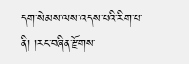དག་སེམས་ལས་འདས་པའི་རིག་པ་ནི། །རང་བཞིན་རྫོགས་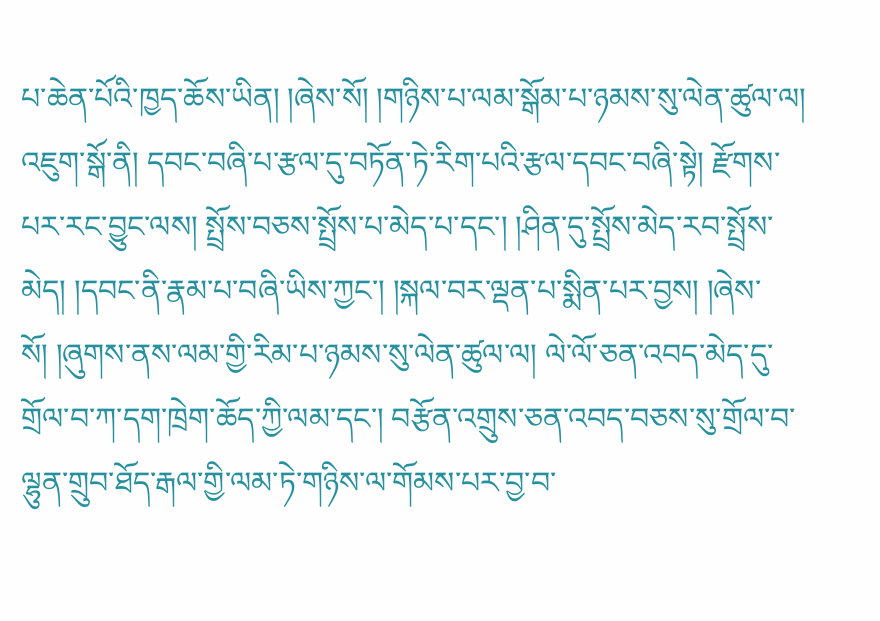པ་ཆེན་པོའི་ཁྱད་ཆོས་ཡིན། །ཞེས་སོ། །གཉིས་པ་ལམ་སྒོམ་པ་ཉམས་སུ་ལེན་ཚུལ་ལ། འཇུག་སྒོ་ནི། དབང་བཞི་པ་རྩལ་དུ་བཏོན་ཏེ་རིག་པའི་རྩལ་དབང་བཞི་སྟེ། རྫོགས་པར་རང་བྱུང་ལས། སྤྲོས་བཅས་སྤྲོས་པ་མེད་པ་དང་། །ཤིན་དུ་སྤྲོས་མེད་རབ་སྤྲོས་མེད། །དབང་ནི་རྣམ་པ་བཞི་ཡིས་ཀྱང་། །སྐལ་བར་ལྡན་པ་སྨིན་པར་བྱས། །ཞེས་སོ། །ཞུགས་ནས་ལམ་གྱི་རིམ་པ་ཉམས་སུ་ལེན་ཚུལ་ལ། ལེ་ལོ་ཅན་འབད་མེད་དུ་གྲོལ་བ་ཀ་དག་ཁྲེག་ཆོད་ཀྱི་ལམ་དང་། བརྩོན་འགྲུས་ཅན་འབད་བཅས་སུ་གྲོལ་བ་ལྷུན་གྲུབ་ཐོད་རྒལ་གྱི་ལམ་ཏེ་གཉིས་ལ་གོམས་པར་བྱ་བ་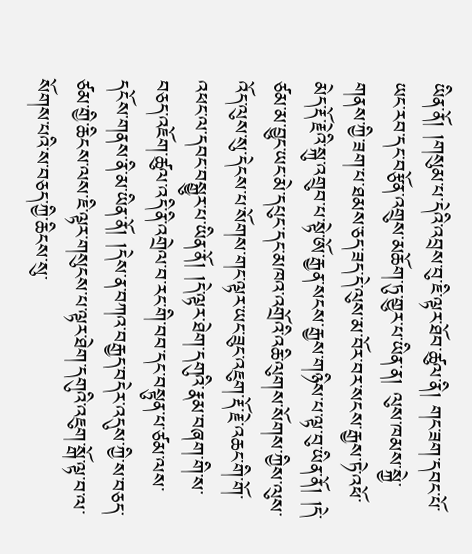ཡིན་ནོ། །གསུམ་པ་དེའི་འབྲས་བུ་ཇི་ལྟར་ཐོབ་ཚུལ་ནི། གང་ཟག་དབང་པོ་ཡང་རབ་དང་བརྩོན་འགྲུས་མཆོག་ཏུ་གྱུར་པ་ཡིན་ན། ལུས་ཁམས་སྐྱེ་གནས་ཀྱི་ཟག་པ་ཐམས་ཅད་ཟད་དེ་ལུས་མ་བོར་བར་སངས་རྒྱས་ཏེ་འཕོ་མེད་རྡོ་རྗེའི་སྐུ་འགྲུབ་པ་སྟེ་ཨོ་རྒྱན་སངས་རྒྱས་གཉིས་པ་ལྟ་བུ་ཡིན་ནོ། །དེ་ཙམ་མ་བྱུང་ཡང་མེ་དཔུང་དང་མཁའ་འགྲོའི་འཆི་ལུགས་སོགས་ཀྱིས་ལུས་འོད་ལུས་སུ་དེངས་པ་སོགས་གང་ལྟར་ཡང་ཟུང་འཇུག་རྡོ་རྗེ་འཆང་གི་གོ་འཕང་ལ་དབང་བསྒྱུར་པ་ཡིན་ནོ། །དེ་ལྟར་ཐེག་དགུའི་རྣམ་བཞག་གི་ས་བཅད་འཇོག་ཚུལ་འདི་ནི་འགྲེལ་བ་རང་གི་བབ་དང་བསྟུན་པ་ཙམ་ལས་དངོས་གནས་ནི་མ་ཡིན་ནོ། །དེས་ན་བཀའ་བརྒྱད་བདེར་འདུས་ཀྱི་ས་བཅད་ཙམ་གྱི་ཆིངས་ལས་ཇི་ལྟར་གསུངས་པ་ལྟར་ཐེག་དགུའི་འཇུག་སྒོ་ལྟ་བ་ལ་སོགས་པའི་ས་བཅད་ཀྱི་ཆིངས་སུ་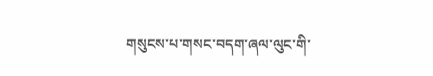གསུངས་པ་གསང་བདག་ཞལ་ལུང་གི་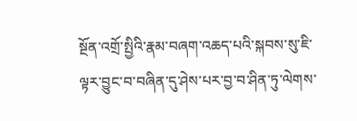སྔོན་འགྲོ་སྤྱིའི་རྣམ་བཞག་འཆད་པའི་སྐབས་སུ་ཇི་ལྟར་བྱུང་བ་བཞིན་དུ་ཤེས་པར་བྱ་བ་ཤིན་ཏུ་ལེགས་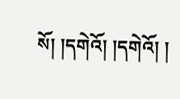སོ། །དགེའོ། །དགེའོ། །